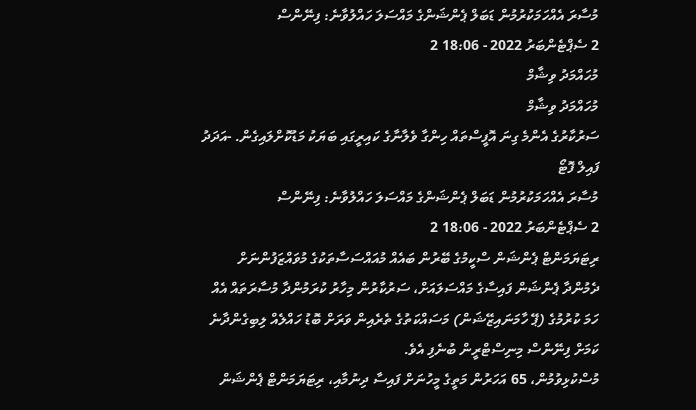މުސާރަ އެއްހަމަކުރުމުން ޑަބަލް ޕެންޝަންގެ މައްސަލަ ހައްލުވާނެ: ފިނޭންސް
2 ސެޕްޓެންބަރު 2022 - 18:06 2
މުހައްމަދު ވިޝާމް
މުހައްމަދު ވިޝާމް
ސަރުކާރުގެ އެންމެ ގިނަ އޮފީސްތައް ހިންގާ ވެލާނާގެ ކައިރީގައި ބަޔަކު މަޑުކޮށްލައިގެން. -އަދަދު ފައިލް ފޮޓޯ
މުސާރަ އެއްހަމަކުރުމުން ޑަބަލް ޕެންޝަންގެ މައްސަލަ ހައްލުވާނެ: ފިނޭންސް
2 ސެޕްޓެންބަރު 2022 - 18:06 2
ރިޓަޔަމަންޓް ޕެންޝަން ސްކީމުގެ ބޭރުން ބައެއް މުއައްސަސާތަކުގެ މުވައްޒަފުންނަށް ދެމުންދާ ޕެންޝަން ފައިސާގެ މައްސަލައަށް، ސަރުކާރުން މިހާރު ކުރަމުންދާ މުސާރަތައް އެއް ހަމަ ކުރުމުގެ (ޕޭ ހާމަނައިޒޭޝަން) މަސައްކަތުގެ ތެރެއިން ވަރަށް ބޮޑު ހައްލެއް ލިބިގެންދާނެ ކަމަށް ފިނޭންސް މިނިސްޓްރީން ބުނެފި އެވެ.
މުސްކުޅިވުމުން، 65 އަހަރުން މަތީގެ މީހުނަށް ފައިސާ ދިނުމާއި، ރިޓަޔަމަންޓް ޕެންޝަން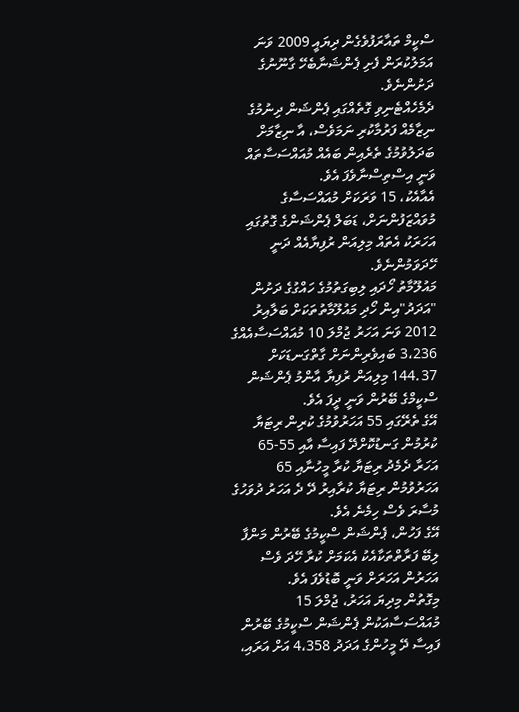ސްކީމް ތައާރަފުވެގެން ދިޔައީ 2009 ވަނަ އަމަލުކުރަން ފެށި ޕެންޝަނާބެހޭ ގާނޫނުގެ ދަށުންނެވެ.
ދެމެހެއްޓެނިވި ގޮތެއްގައި ޕެންޝަން ދިނުމުގެ ނިޒާމެއް ފަރުމާކުރި ނަމަވެސް، އާ ނިޒާމަށް ބަދަލުވުމުގެ ތެރެއިން ބައެއް މުއައްސަސާތައް ވަނީ އިސްތިސްނާވެފަ އެވެ.
އެއާއެކު، 15 ވަރަކަށް މުއައްސަސާގެ މުވައްޒަފުންނަށް، ޑަބަލް ޕެންޝަންގެ ގޮތުގައި އަހަރަކު އެތައް މިލިއަން ރުފިޔާއެއް ދަނީ ހޭދަވަމުންނެވެ.
މައުލޫމާތު ހޯދައި ލިބިގަތުމުގެ ހައްގުގެ ދަށުން "އަދަދު"އިން ހޯދި މައުލޫމާތުތަކަށް ބަލާއިރު 2012 ވަނަ އަހަރު ޖުމްލަ 10 މުއައްސަސާއެއްގެ 3،236 ބައިވެރިންނަށް ގާތްގަނޑަކަށް 144.37 މިލިއަން ރުފިޔާ އާންމު ޕެންޝަން ސްކީމްގެ ބޭރުން ވަނީ ދީފަ އެވެ.
އޭގެ ތެރޭގައި 55 އަހަރުވުމުގެ ކުރިން ރިޓަޔާ ކުރުމުން ގަނޑުކޮށްދޭ ފައިސާ އާއި 55-65 އަހަރާ ދެމެދު ރިޓަޔާ ކުރާ މީހުނާއި 65 އަހަރުވުމުން ރިޓަޔާ ކުރާއިރު ދޭ ދެ އަހަރު ދުވަހުގެ މުސާރަ ވެސް ހިމެނެ އެވެ.
އޭގެ ފަހުން، ޕެންޝަން ސްކީމުގެ ބޭރުން މަންފާ ލިބޭ ފަރާތްތަކާއެކު އެކަމަށް ކުރާ ހޭދަ ވެސް އަހަރުން އަހަރަށް ވަނީ ބޮޑުވެފަ އެވެ.
މިގޮތުން މިދިޔަ އަހަރު، ޖުމްލަ 15 މުއައްސަސާއަކުން ޕެންޝަން ސްކީމުގެ ބޭރުން ފައިސާ ދޭ މީހުންގެ އަދަދު 4،358 އަށް އަރައި،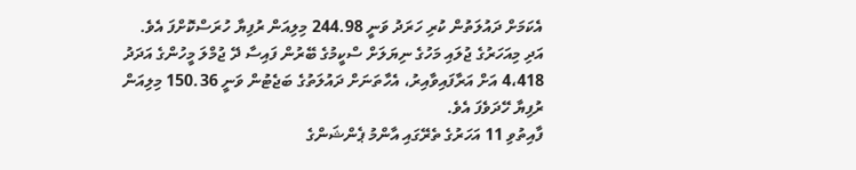އެކަމަށް ދައުލަތުން ކުރި ހަރަދު ވަނީ 244.98 މިލިއަން ރުފިޔާ ހުރަސްކޮށްފަ އެވެ.
އަދި މިއަހަރުގެ ޖުލައި މަހުގެ ނިޔަލަށް ސްކީމުގެ ބޭރުން ފައިސާ ދޭ ޖުމްލަ މީހުންގެ އަދަދު 4،418 އަށް އަރާފައިވާއިރު، އެހާތަނަށް ދައުލަތުގެ ބަޖެޓުން ވަނީ 150.36 މިލިއަން ރުފިޔާ ހޭދަވެފަ އެވެ.
ފާއިތުވި 11 އަހަރުގެ ތެރޭގައި އާންމު ޕެންޝަންގެ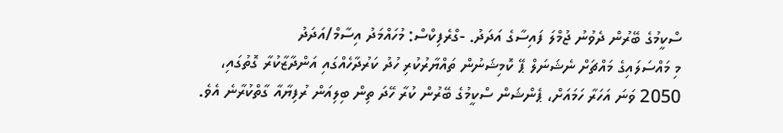ސްކީމުގެ ބޭރުން ދެވުނު ޖުމްލަ ފައިސާގެ އަދަދު. -ގްރެފިކްސް: މުހައްމަދު އިސާމް/އަދަދު
މި މައްސަލައިގެ މައްޗަށް ނެޝަނަލް ޕޭ ކޮމިޝަނުން ތައްޔާރުކުރި ހުދު ކަރުދާހެއްގައި އަންދާޒާކުރާ ގޮތުގައި، 2050 ވަނަ އަހަރާ ހަމައަށް، ޕެންޝަން ސްކީމުގެ ބޭރުން ކުރާ ހޭދަ ތިން ބިލިއަން ރުފިޔާއާ ގާތްކުރާނެ އެވެ.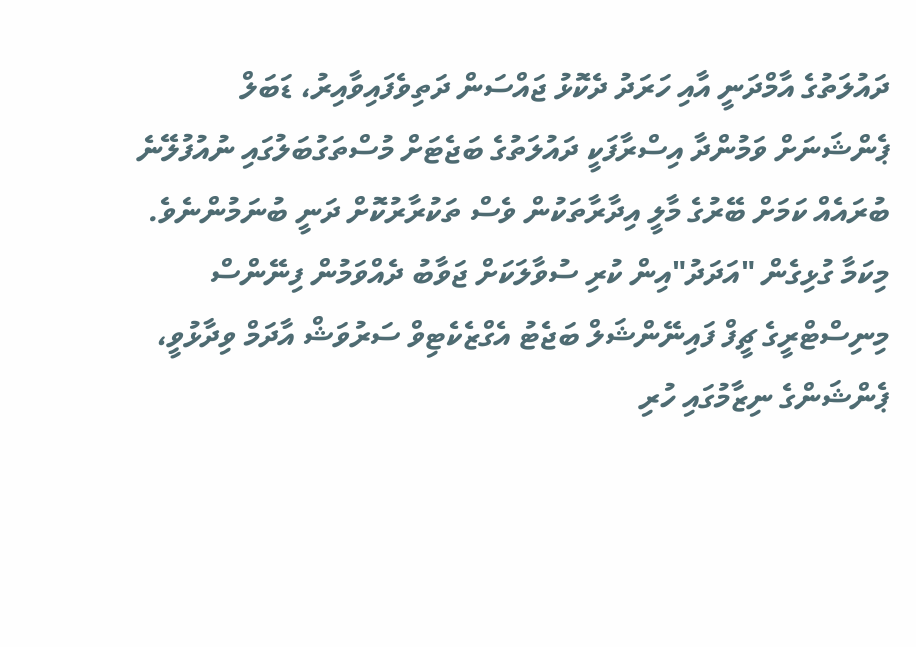ދައުލަތުގެ އާމްދަނީ އާއި ހަރަދު ދެކޮޅު ޖައްސަން ދަތިވެފައިވާއިރު، ޑަބަލް ޕެންޝަނަށް ވަމުންދާ އިސްރާފަކީ ދައުލަތުގެ ބަޖެޓަށް މުސްތަގުބަލުގައި ނުއުފުލޭނެ ބުރައެއް ކަމަށް ބޭރުގެ މާލީ އިދާރާތަކުން ވެސް ތަކުރާރުކޮށް ދަނީ ބުނަމުންނެވެ.
މިކަމާ ގުޅިގެން "އަދަދު"އިން ކުރި ސުވާލަކަށް ޖަވާބު ދެއްވަމުން ފިނޭންސް މިނިސްޓްރީގެ ޗީފް ފައިނޭންޝަލް ބަޖެޓު އެގްޒެކެޓިވް ސަރުވަޝް އާދަމް ވިދާޅުވީ، ޕެންޝަންގެ ނިޒާމުގައި ހުރި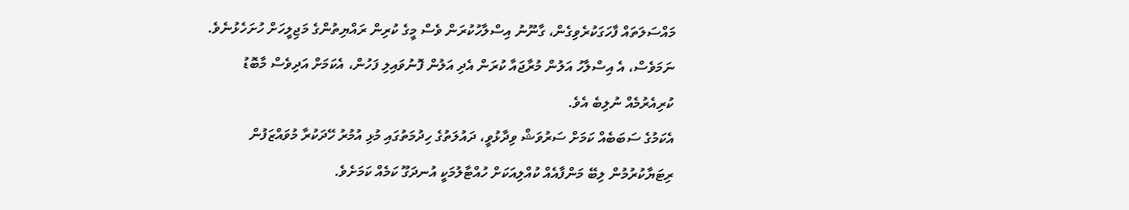މައްސަލަތައް ފާހަގަކުރެވިގެން، ގާނޫނު އިސްލާހުކުރަން ވެސް މީގެ ކުރިން ރައްޔިތުންގެ މަޖިލީހަށް ހުށަހެޅުނެވެ.
ނަމަވެސް، އެ އިސްލާހު އަލުން މުރާޖައާ ކުރަން އެދި އަލުން ފޮނުވައިލި ފަހުން، އެކަމަށް އަދިވެސް މާބޮޑު ކުރިއެރުމެއް ނުލިބެ އެވެ.
އެކަމުގެ ސަބަބެއް ކަމަށް ސަރުވަޝް ވިދާޅުވީ، ދައުލަތުގެ ހިދުމަތުގައި މުޅި އުމުރު ހޭދަކުރާ މުވައްޒަފުން ރިޓަޔާކުރުމުން ލިބޭ މަންފާއެއް ކުއްލިއަކަށް ހުއްޓާލުމަކީ އުނދަގޫ ކަމެއް ކަމަށެވެ.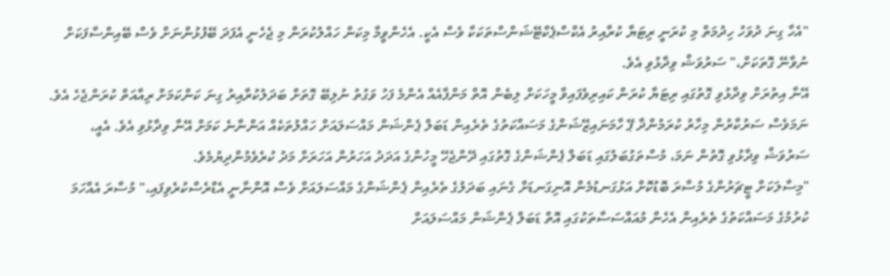"އެހާ ގިނަ ދުވަހު ހިދުމަތް މި ކުރަނީ ރިޓަޔާ ކުރާއިރު އެކްސްޕެކްޓޭޝަންސްތަކަކާ ވެސް އެކީ. އެހެންވީމާ މިކަން ހައްލުކުރަން މި ޖެހެނީ އެފަދަ ބޭފުޅުންނަށް ވެސް ބޭއިންސާފަކަށް ނުވާނޭ ގޮތަކަށް،" ސަރުވަޝް ވިދާޅުވި އެވެ.
އޭނާ އިތުރަށް ވިދާޅުވި ގޮތުގައި ރިޓަޔާ ކުރަން ކައިރިވެފައިވާ މީހަކަށް ލިބެން އޮތް މަންފާއެއް އެންމެ ފަހު ވަގުތު ނުލިބޭ ގޮތަށް ބަދަލުކުރާއިރު ގިނަ ކަންކަމަށް ރިއާއަތް ކުރަންޖެހެ އެވެ.
ނަމަވެސް ސަރުކާރުން މިހާރު ކުރަމުންދާ ޕޭ ހާމަނައިޒޭޝަންގެ މަސައްކަތުގެ ތެރެއިން ޑަބަލް ޕެންޝަން މައްސަލައަށް ހައްލުތަކެއް އަންނާނެ ކަމަށް އޭނާ ވިދާޅުވި އެވެ. އެއީ، ސަރުވަޝް ވިދާޅުވި ގޮތުން ނަމަ، މުސްތަގުބަލުގައި ޑަބަލް ޕެންޝަންގެ ގޮތުގައި ދޭންޖެހޭ މީހުންގެ އަދަދު އަހަރުން އަހަރަށް މަދު ކުރެވެމުންދިޔުމެވެ.
"މިސާލަކަށް ޓީޗަރުންގެ މުސާރަ ބޮޑުކޮށް އަޅުގަނޑުމެން އޮނިގަނޑަށް ގެނައި ބަދަލުގެ ތެރެއިން ޕެންޝަންގެ މައްސަލައަށް ވެސް އޮންނާނީ އެޑްރެސްކުރެވިފައި،" މުސާރަ އެއްހަމަ ކުރުމުގެ މަސައްކަތުގެ ތެރެއިން އެހެން މުއައްސަސާތަކުގައި އޮތް ޑަބަލް ޕެންޝަން މައްސަލައަށް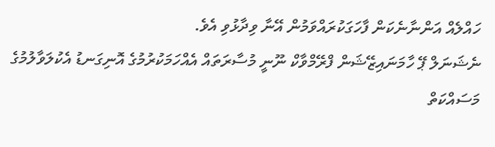ހައްލެއް އަންނާނެކަން ފާހަގަކުރައްވަމުން އޭނާ ވިދާޅުވި އެވެ.
ނެޝަނަލް ޕޭ ހާމަނައިޒޭޝަން ފްރޭމްވާކް ނޫނީ މުސާރަތައް އެއްހަމަކުރުމުގެ އޮނިގަނޑު އެކުލަވާލުމުގެ މަސައްކަތް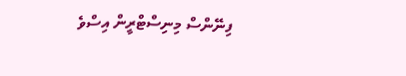ފިނޭންސް މިނިސްޓްރީން އިސްވެ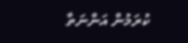ކުރަމުން އަންނަތާ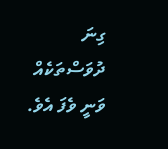ގިނަ ދުވަސްތަކެއް ވަނީ ވެފަ އެވެ.